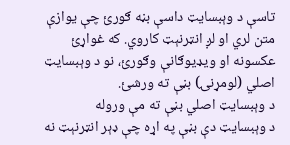تاسې د وېبسایټ داسې بڼه ګورئ چې یوازې متن لري او لږ انټرنېټ کاروي. که غواړئ عکسونه او ویډیوګانې وګورئ، نو د وېبسایټ اصلي (لومړنۍ) بڼې ته ورشئ.
د وېبسایټ اصلي بڼې ته مې وروله
د وېبسایټ دې بڼې په اړه چې ډېر انټرنېټ نه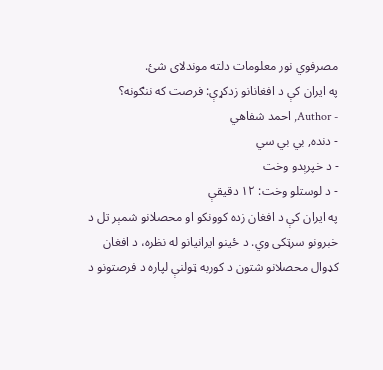مصرفوي نور معلومات دلته موندلای شئ.
په ایران کې د افغانانو زدکړې: فرصت که ننګونه؟
- Author, احمد شفاهي
- دنده, بي بي سي
- د خپرېدو وخت
- د لوستلو وخت: ۱۲ دقیقې
په ایران کې د افغان زده کوونکو او محصلانو شمېر تل د خبرونو سرټکی وي. د ځینو ایرانیانو له نظره، د افغان کډوال محصلانو شتون د کوربه ټولنې لپاره د فرصتونو د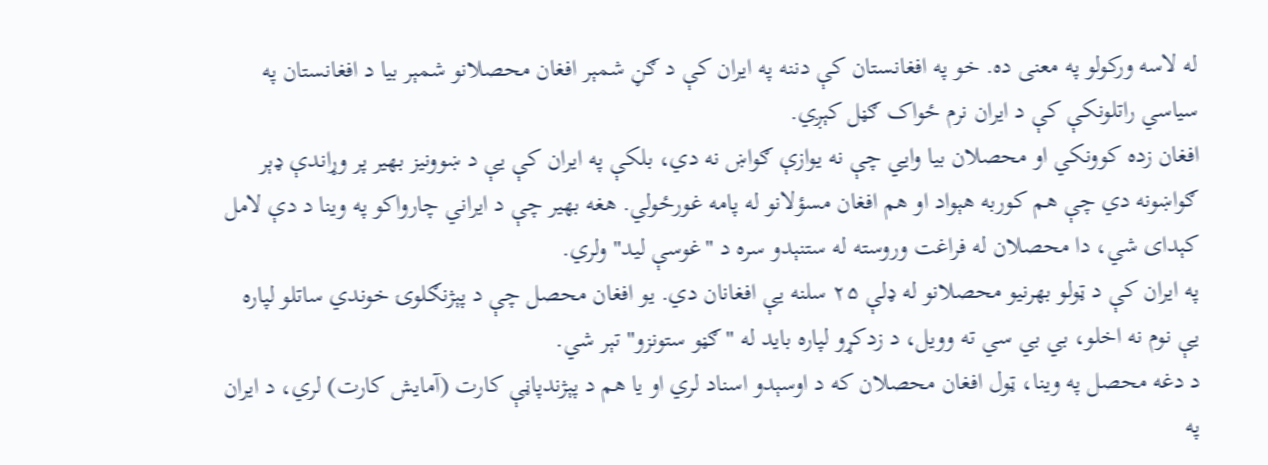له لاسه ورکولو په معنی ده. خو په افغانستان کې دننه په ایران کې د ګڼ شمېر افغان محصلانو شمېر بیا د افغانستان په سیاسي راتلونکې کې د ایران نرم ځواک ګڼل کېږي.
افغان زده کوونکي او محصلان بیا وايي چې نه یوازې ګواښ نه دي، بلکې په ایران کې یې د ښوونیز بهیر پر وړاندې ډېر ګواښونه دي چې هم کوربه هېواد او هم افغان مسؤلانو له پامه غورځولي. هغه بهیر چې د ایراني چارواکو په وینا د دې لامل کېدای شي، دا محصلان له فراغت وروسته له ستنېدو سره د "غوسې لید" ولري.
په ایران کې د ټولو بهرنیو محصلانو له ډلې ۲۵ سلنه یې افغانان دي. یو افغان محصل چې د پېژنګلوۍ خوندي ساتلو لپاره یې نوم نه اخلو، بي بي سي ته وویل، د زدکړو لپاره باید له "ګڼو ستونزو" تېر شي.
د دغه محصل په وینا، ټول افغان محصلان که د اوسېدو اسناد لري او یا هم د پېژندپاڼې کارت (آمایش کارت) لري، د ایران په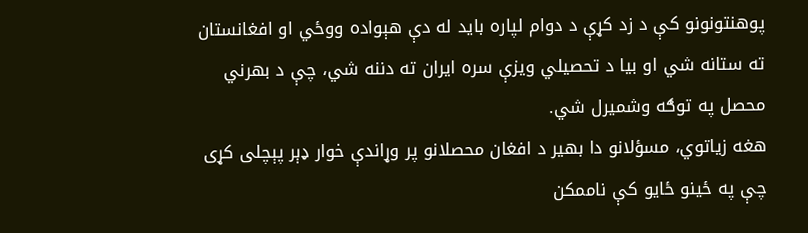پوهنتونونو کې د زد کړې د دوام لپاره باید له دې هېواده ووځي او افغانستان ته ستانه شي او بیا د تحصیلي ویزې سره ایران ته دننه شي، چې د بهرني محصل په توګه وشمیرل شي.
هغه زیاتوي، مسؤلانو دا بهیر د افغان محصلانو پر وړاندې خوار ډېر پېچلی کړی چې په ځینو ځایو کې ناممکن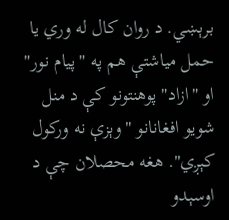برېښي. د روان کال له وري یا حمل میاشتې هم په "پیام نور" او "ازاد" پوهنتونو کې د منل شویو افغانانو "وېزې نه ورکول کېږي". هغه محصلان چې د اوسېدو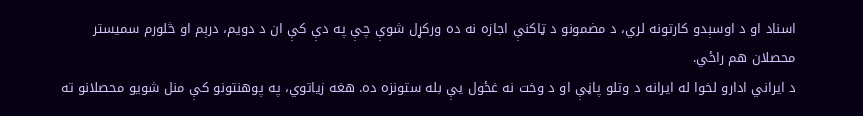اسناد او د اوسېدو کارتونه لري، د مضمونو د ټاکنې اجازه نه ده ورکړل شوې چې په دې کې ان د دویم، درېم او څلورم سمیستر محصلان هم راځي.
د ایراني ادارو لخوا له ایرانه د وتلو پاڼې او د وخت نه غځول یې بله ستونزه ده. هغه زیاتوي، په پوهنتونو کې منل شویو محصلانو ته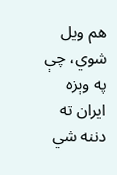هم ویل شوي، چې په وېزه ایران ته دننه شي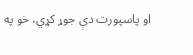او پاسپورت دې جوړ کړي، خو په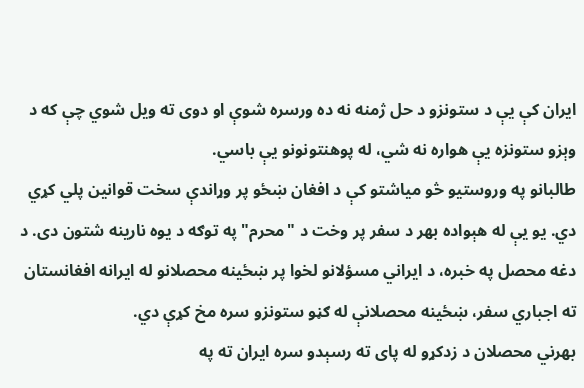ایران کې یې د ستونزو د حل ژمنه نه ده ورسره شوې او دوی ته ویل شوي چې که د وېزو ستونزه یې هواره نه شي، له پوهنتونونو یې باسي.
طالبانو په وروستیو څو میاشتو کې د افغان ښځو پر وړاندې سخت قوانین پلي کړي دي. یو یې له هېواده بهر د سفر پر وخت د "محرم" په توګه د یوه نارینه شتون دی. د دغه محصل په خبره، د ایراني مسؤلانو لخوا پر ښځینه محصلانو له ایرانه افغانستان ته اجباري سفر، ښځینه محصلانې له ګڼو ستونزو سره مخ کړې دي.
بهرني محصلان د زدکړو له پای ته رسېدو سره ایران ته په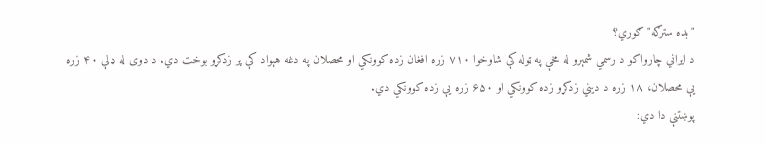"بده سترګه" ګوري؟
د ایراني چارواکو د رسمي شمېرو له مخې په ټوله کې شاوخوا ۷۱۰ زره افغان زده کوونکي او محصلان په دغه هېواد کې پر زدکړو بوخت دي. د دوی له ډلې ۴۰ زره یې محصلان، ۱۸ زره د دیني زدکړو زده کوونکي او ۶۵۰ زره یې زده کوونکي دي.
پوښتنې دا دي: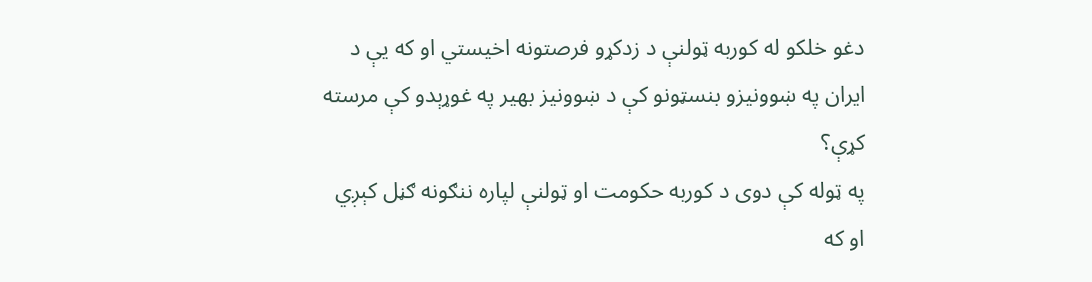دغو خلکو له کوربه ټولنې د زدکړو فرصتونه اخیستي او که یې د ایران په ښوونیزو بنسټونو کې د ښوونیز بهیر په غوړېدو کې مرسته کړې؟
په ټوله کې دوی د کوربه حکومت او ټولنې لپاره ننګونه ګڼل کېږي او که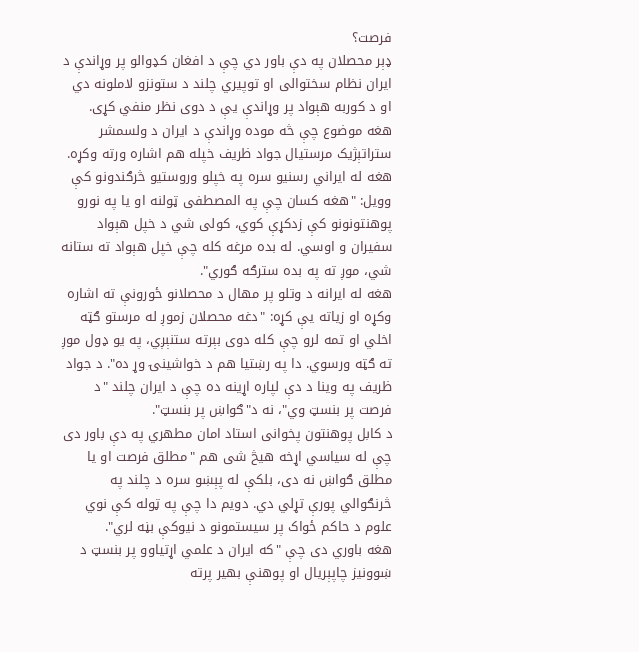فرصت؟
ډېر محصلان په دې باور دي چې د افغان کډوالو پر وړاندې د ایران نظام سختوالی او توپيري چلند د ستونزو لاملونه دي او د کوربه هېواد پر وړاندې یې د دوی نظر منفي کړی.
هغه موضوع چې څه موده وړاندې د ایران د ولسمشر ستراتېژيک مرستیال جواد ظریف خپله هم اشاره ورته وکړه. هغه له ایراني رسنیو سره په خپلو وروستیو څرګندونو کې وویل: "هغه کسان چې په المصطفی ټولنه او یا په نورو پوهنتونونو کې زدکړې کوي، کولی شي د خپل هېواد سفیران و اوسي. له بده مرغه کله چې خپل هېواد ته ستانه شي، موږ ته په بده سترګه ګوري".
هغه له ایرانه د وتلو پر مهال د محصلانو ځورونې ته اشاره وکړه او زیاته یې کړه: "دغه محصلان زموږ له مرستو ګټه اخلي او تمه لرو چې کله دوی بېرته ستنېږي، په یو ډول موږ ته ګټه ورسوي. دا په رښتیا هم د خواشینۍ وړ ده". د جواد ظریف په وینا د دې لپاره اړینه ده چې د ایران چلند "د فرصت پر بنسټ وي"، نه د"ګواښ پر بنسټ".
د کابل پوهنتون پخوانی استاد امان مطهري په دې باور دی چې له سیاسي اړخه هیڅ شی هم "مطلق فرصت او یا مطلق ګواښ نه دی، بلکې له پېښو سره د چلند په څرنګوالي پورې تړلي دي. دویم دا چې په ټوله کې نوي علوم د حاکم ځواک پر سیستمونو د نیوکې بڼه لري".
هغه باوري دی چې "که ایران د علمي اړتیاوو پر بنسټ د ښوونیز چاپېریال او پوهنې بهیر پرته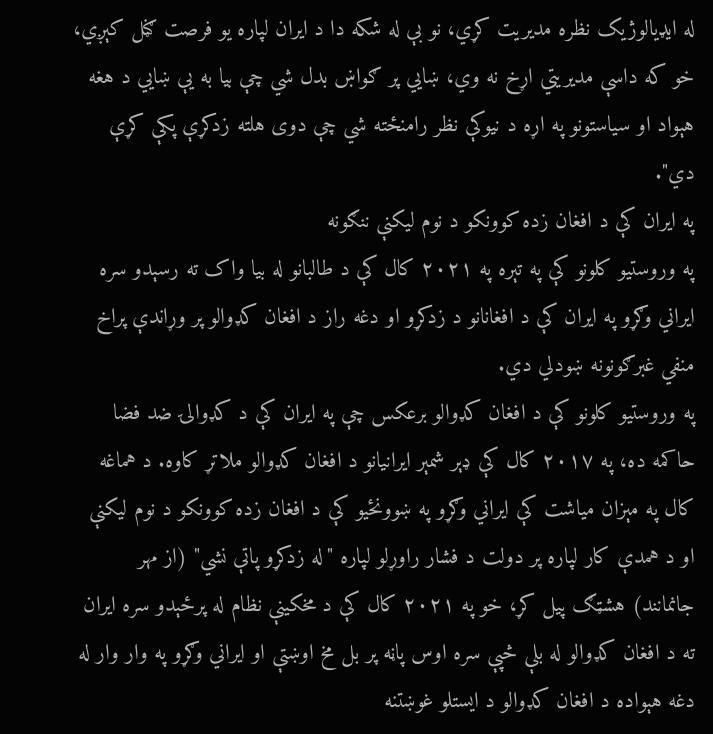له ایډیالوژیک نظره مدیریت کړي، نو بې له شکه دا د ایران لپاره یو فرصت ګڼل کېږي، خو که داسې مدیریتي اړخ نه وي، ښايي پر ګواښ بدل شي چې بیا به یې ښايي د هغه هېواد او سیاستونو په اړه د نیوکې نظر رامنځته شي چې دوی هلته زدکړې پکې کړې دي".
په ایران کې د افغان زده کوونکو د نوم لیکنې ننګونه
په وروستیو کلونو کې په تېره په ۲۰۲۱ کال کې د طالبانو له بیا واک ته رسېدو سره ایراني وګړو په ایران کې د افغانانو د زدکړو او دغه راز د افغان کډوالو پر وړاندې پراخ منفي غبرګونونه ښودلي دي.
په وروستیو کلونو کې د افغان کډوالو برعکس چې په ایران کې د کډوالۍ ضد فضا حاکمه ده، په ۲۰۱۷ کال کې ډېر شمېر ایرانیانو د افغان کډوالو ملاتړ کاوه. د هماغه کال په مېزان میاشت کې ایراني وګړو په ښوونځیو کې د افغان زده کوونکو د نوم لیکنې او د همدې کار لپاره پر دولت د فشار راوړلو لپاره "له زدکړو پاتې نشي" (از مهر جانمانند) هشټګ پیل کړ، خو په ۲۰۲۱ کال کې د مخکینې نظام له پرځېدو سره ایران ته د افغان کډوالو له بلې څپې سره اوس پاڼه پر بل مخ اوښتې او ایراني وګړو په وار وار له دغه هېواده د افغان کډوالو د ایستلو غوښتنه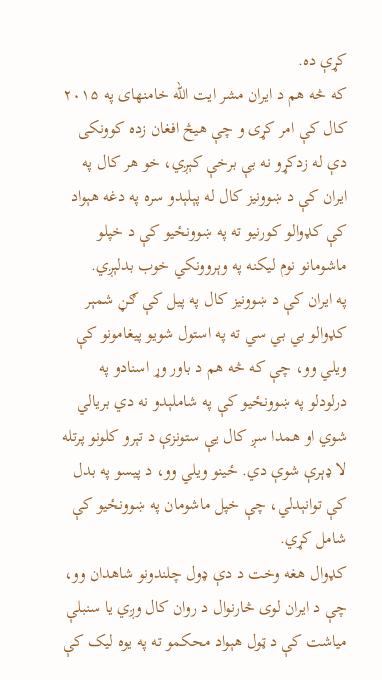کړې ده.
که څه هم د ایران مشر ایت الله خامنهای په ۲۰۱۵ کال کې امر کړی و چې هیڅ افغان زده کوونکی دې له زدکړو نه بې برخې کېږي، خو هر کال په ایران کې د ښوونیز کال له پېلېدو سره په دغه هېواد کې کډوالو کورنیو ته په ښوونځیو کې د خپلو ماشومانو نوم لیکنه په وېروونکي خوب بدلېږي.
په ایران کې د ښوونیز کال په پیل کې ګڼ شمېر کډوالو بي بي سي ته په استول شویو پیغامونو کې ویلي وو، چې که څه هم د باور وړ اسنادو په درلودلو په ښوونځیو کې په شاملېدو نه دي بریالي شوي او همدا سږ کال یې ستونزې د تېرو کلونو پرتله لا ډېرې شوې دي. ځینو ویلي وو، د پیسو په بدل کې توانېدلي، چې خپل ماشومان په ښوونځيو کې شامل کړي.
کډوال هغه وخت د دې ډول چلندونو شاهدان وو، چې د ایران لوی څارنوال د روان کال وږي یا سنبلې میاشت کې د ټول هېواد محکمو ته په یوه لیک کې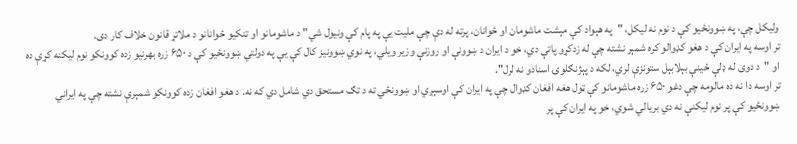ولیکل چې، په ښوونځیو کې د نوم نه لیکل، "په هېواد کې مېشت ماشومان او ځوانان، پرته له دې چې ملیت یې په پام کې ونیول شي" د ماشومانو او تنکیو ځوانانو د ملاتړ قانون خلاف کار دی.
تر اوسه په ایران کې د هغو کډوالو کره شمېر نشته چې له زدکړو پاتې دي، خو د ایران د ښوونې او روزنې وزیر ویلي، په نوي ښوونیز کال کې یې په دولتي ښوونځیو کې د ۶۵۰ زره بهرنیو زده کوونکو نوم لیکنه کړې ده او "د دوی له ډلې ځینې بېلابېل ستونزې لري، لکه د پېژنګلوۍ اسنادو نه لرل".
تر اوسه دا نه ده مالومه چې دغو ۶۵۰ زره ماشومانو کې ټول هغه افغان کډوال چې په ایران کې اوسېږي او ښوونځي ته د تګ مستحق دي شامل دي که نه. د هغو افغان زده کوونکو شمېرې نشته چې په ایراني ښوونځیو کې پر نوم لیکنې نه دي بریالي شوي، خو په ایران کې پر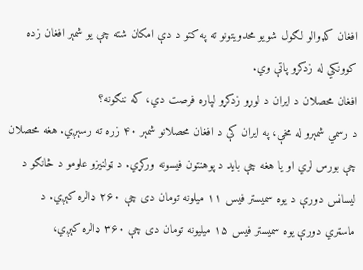افغان کډوالو لګول شویو محدویتونو ته په کتو د دې امکان شته چې یو شمېر افغان زده کوونکي له زدکړو پاتې وي.
افغان محصلان د ایران د لوړو زدکړو لپاره فرصت دي، که ننګونه؟
د رسمي شمېرو له مخې، په ایران کې د افغان محصلانو شمېر ۴۰ زره ته رسېږي. هغه محصلان چې بورس لري او یا هغه چې باید د پوهنتون فیسونه ورکړي. د ټولنیزو علومو د څانګو د لیسانس دورې د یوه سمیستر فیس ۱۱ میلونه تومان دی چې ۲۶۰ ډالره کېږي. د ماسټري دورې یوه سمیستر فیس ۱۵ میلیونه تومان دی چې ۳۶۰ ډالره کېږي،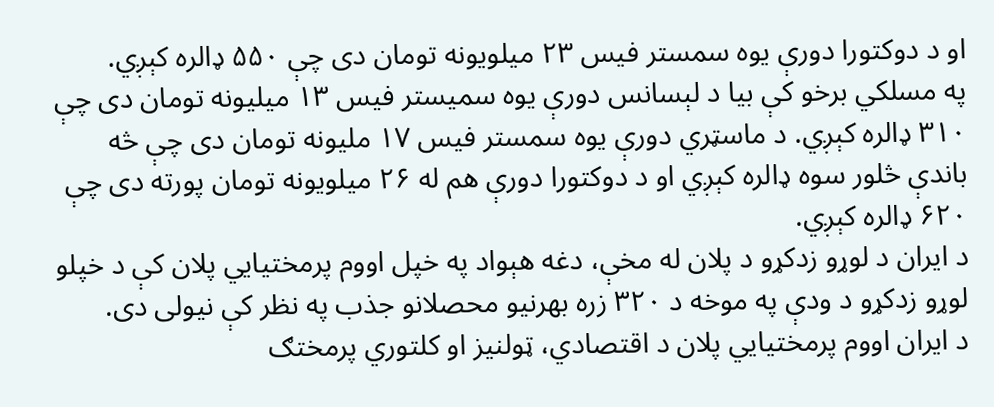او د دوکتورا دورې یوه سمستر فیس ۲۳ میلویونه تومان دی چې ۵۵۰ ډالره کېږي.
په مسلکي برخو کې بیا د لېسانس دورې یوه سمیستر فیس ۱۳ میلیونه تومان دی چې ۳۱۰ ډالره کېږي. د ماسټري دورې یوه سمستر فیس ۱۷ ملیونه تومان دی چې څه باندې څلور سوه ډالره کېږي او د دوکتورا دورې هم له ۲۶ میلویونه تومان پورته دی چې ۶۲۰ ډالره کېږي.
د ایران د لوړو زدکړو د پلان له مخې، دغه هېواد په خپل اووم پرمختیايي پلان کې د خپلو لوړو زدکړو د ودې په موخه د ۳۲۰ زره بهرنیو محصلانو جذب په نظر کې نیولی دی.
د ایران اووم پرمختیايي پلان د اقتصادي، ټولنیز او کلتوري پرمختګ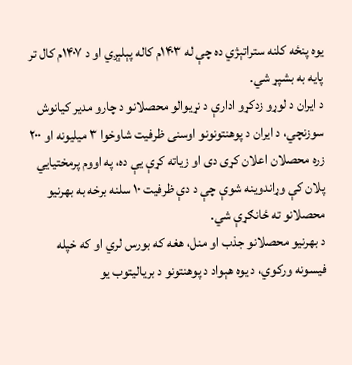یوه پنځه کلنه ستراتېژي ده چې له ۱۴۰۳م کاله پېلېږي او د ۱۴۰۷م کال تر پایه به بشپړ شي.
د ایران د لوړو زدکړو ادارې د نړیوالو محصلانو د چارو مدیر کیانوش سوزنچي، د ایران د پوهنتونونو اوسنی ظرفیت شاوخوا ۳ میلیونه او ۲۰۰ زره محصلان اعلان کړی دی او زیاته کړې یې ده، په اووم پرمختیايي پلان کې وړاندوینه شوې چې د دې ظرفیت ۱۰ سلنه برخه به بهرنیو محصلانو ته ځانګړې شي.
د بهرنیو محصلانو جذب او منل، هغه که بورس لري او که خپله فیسونه ورکوي، د یوه هېواد د پوهنتونو د بریالیتوب یو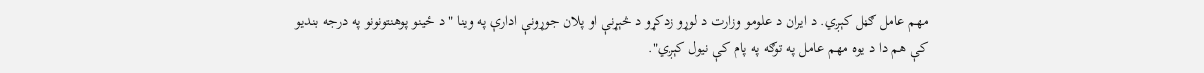مهم عامل ګڼل کېږي. د ایران د علومو وزارت د لوړو زدکړو د څېړنې او پلان جوړونې ادارې په وینا "د ځینو پوهنتونونو په درجه بندیو کې هم دا د یوه مهم عامل په توګه په پام کې نیول کېږي".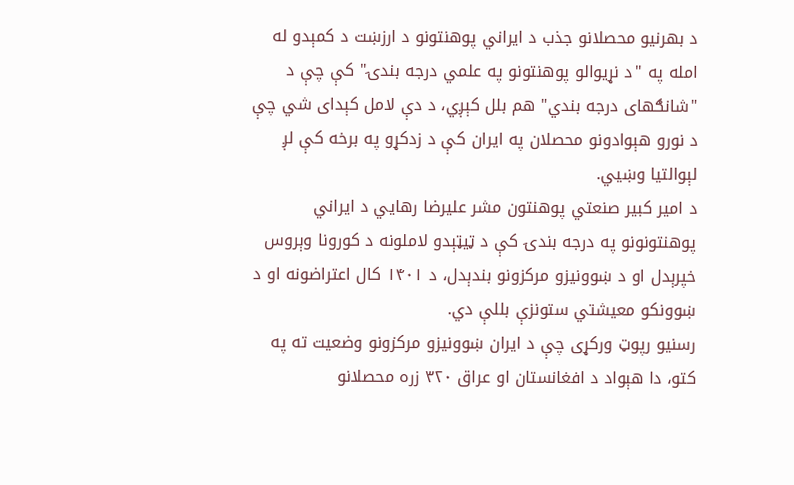د بهرنیو محصلانو جذب د ایراني پوهنتونو د ارزښت د کمېدو له امله په "د نړیوالو پوهنتونو په علمي درجه بندۍ" کې چې د "شانګهای درجه بندي" هم بلل کېږي، د دې لامل کېدای شي چې د نورو هېوادونو محصلان په ایران کې د زدکړو په برخه کې لږ لېوالتیا وښيي.
د امیر کبیر صنعتي پوهنتون مشر عليرضا رهايي د ایراني پوهنتونونو په درجه بندۍ کې د ټیټېدو لاملونه د کورونا وېروس خپرېدل او د ښوونیزو مرکزونو بندېدل، د ۱۴۰۱ کال اعتراضونه او د ښوونکو معیشتي ستونزې بللې دي.
رسنیو رپوټ ورکړی چې د ایران ښوونیزو مرکزونو وضعیت ته په کتو، دا هېواد د افغانستان او عراق ۳۲۰ زره محصلانو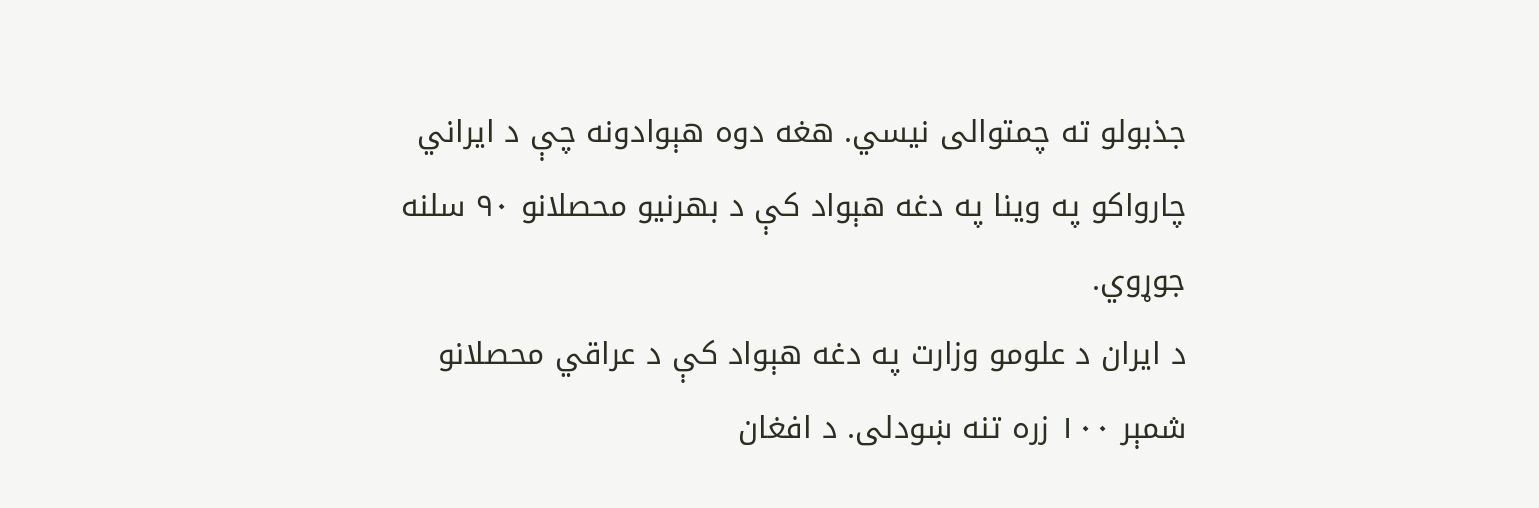جذبولو ته چمتوالی نیسي. هغه دوه هېوادونه چې د ایراني چارواکو په وینا په دغه هېواد کې د بهرنیو محصلانو ۹۰ سلنه جوړوي.
د ایران د علومو وزارت په دغه هېواد کې د عراقي محصلانو شمېر ۱۰۰ زره تنه ښودلی. د افغان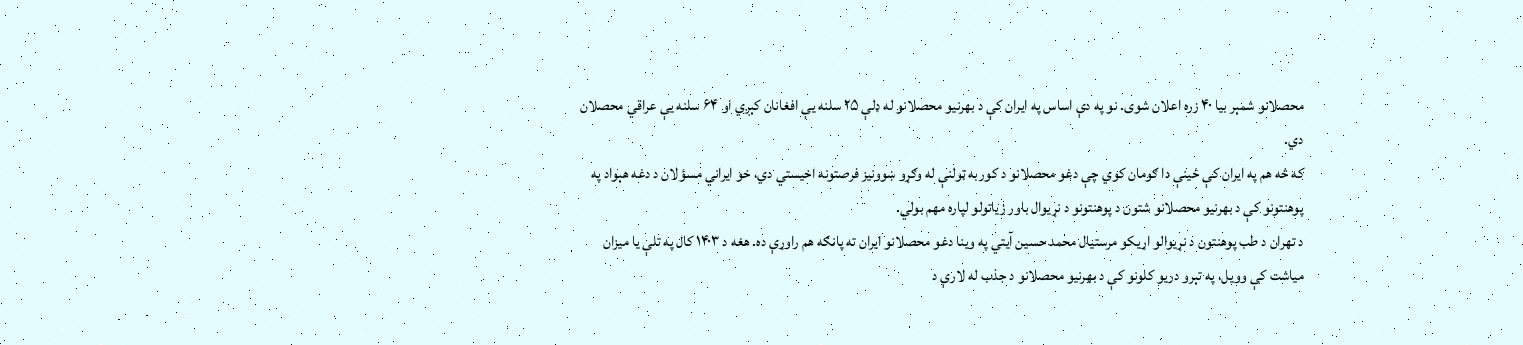محصلانو شمېر بیا ۴۰ زره اعلان شوی. نو په دې اساس په ایران کې د بهرنیو محصلانو له ډلې ۲۵ سلنه یې افغانان کېږي او ۶۴ سلنه یې عراقي محصلان دي.
که څه هم په ایران کې ځینې دا ګومان کوي چې دغو محصلانو د کوربه ټولنې له وګړو ښوونیز فرصتونه اخیستي دي، خو ایراني مسؤلان د دغه هېواد په پوهنتونو کې د بهرنیو محصلانو شتون د پوهنتونو د نړیوال باور زیاتولو لپاره مهم بولي.
د تهران د طب پوهنتون د نړیوالو اړیکو مرستیال محمد حسین آیتي په وینا دغو محصلانو ایران ته پانګه هم راوړې ده. هغه د ۱۴۰۳ کال په تلې یا میزان میاشت کې وویل، په تېرو دریو کلونو کې د بهرنیو محصلانو د جذب له لارې د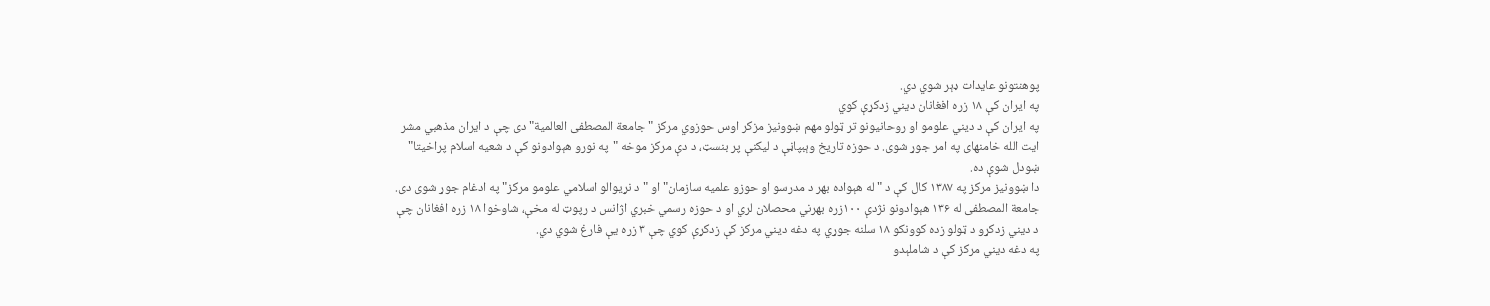پوهنتونو عایدات ډېر شوي دي.
په ایران کې ۱۸ زره افغانان دیني زدکړې کوي
په ایران کې د دیني علومو او روحانیونو تر ټولو مهم ښوونیز مزکر اوس حوزوي مرکز " جامعة المصطفی العالمیة" دی چې د ایران مذهبي مشر ایت الله خامنهای په امر جوړ شوی. د حوزه تاریخ وېبپاڼې د لیکنې پر بنسټ، د دې مرکز موخه "په نورو هېوادونو کې د شعیه اسلام پراخیتا" ښودل شوې ده.
دا ښوونیز مرکز په ۱۳۸۷ کال کې د "له هېواده بهر د مدرسو او حوزو علمیه سازمان" او "د نړیوالو اسلامي علومو مرکز" په ادغام جوړ شوی دی.
جامعة المصطفی له ۱۳۶ هېوادونو نژدې ۱۰۰زره بهرني محصلان لري او د حوزه رسمي خبري اژانس د رپوټ له مخې، شاوخوا ۱۸ زره افغانان چې د دیني زدکړو د ټولو زده کوونکو ۱۸ سلنه جوړي په دغه دیني مرکز کې زدکړې کوي چې ۳ زره یې فارغ شوي دي.
په دغه دیني مرکز کې د شاملېدو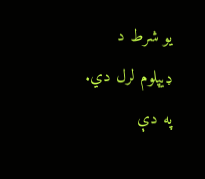یو شرط د ډیپلوم لرل دي. په دې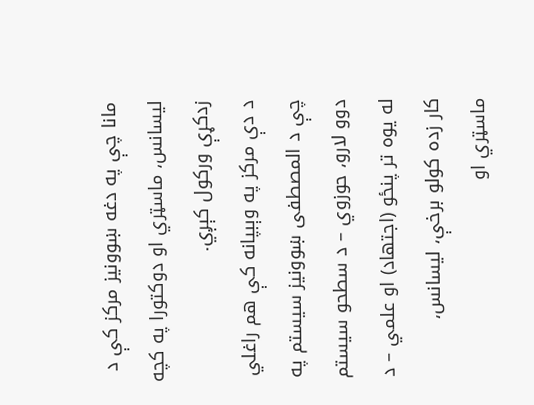مانا چې په دغه ښوونیز مرکز کې د لیسانس، ماسټري او دوکتورا په کچه زدکړې ورکول کېږي.
د دې مرکز په وېبپانه کې هم راغلي چې د المصطفی ښوونیز سیستم په دوو لارو، حوزوي – د سطحو سیستم له یوه تر پنځو (اجتهاد) او علمي – د کار زده کولو برخې، لیسانس، ماسټري او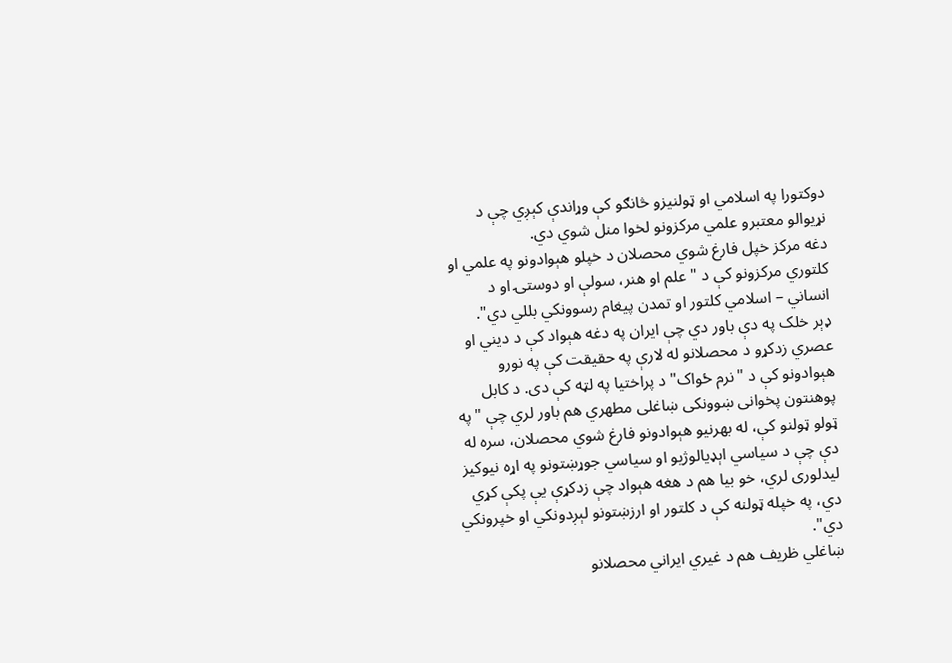دوکتورا په اسلامي او ټولنیزو څانګو کې وړاندې کېږي چې د نړیوالو معتبرو علمي مرکزونو لخوا منل شوي دي.
دغه مرکز خپل فارغ شوي محصلان د خپلو هېوادونو په علمي او کلتوري مرکزونو کې د "علم او هنر، سولې او دوستۍ او د انساني – اسلامي کلتور او تمدن پیغام رسوونکي بللي دي".
ډېر خلک په دې باور دي چې ایران په دغه هېواد کې د دیني او عصري زدکړو د محصلانو له لارې په حقیقت کې په نورو هېوادونو کې د "نرم ځواک" د پراختیا په لټه کې دی. د کابل پوهنتون پخوانی ښوونکی ښاغلی مطهري هم باور لري چې "په ټولو ټولنو کې، له بهرنیو هېوادونو فارغ شوي محصلان، سره له دې چې د سیاسي اېډیالوژیو او سیاسي جوړښتونو په اړه نیوکیز لیدلوری لري، خو بیا هم د هغه هېواد چې زدکړې یې پکې کړي دي، په خپله ټولنه کې د کلتور او ارزښتونو لېږدونکي او خپرونکي دي".
ښاغلي ظریف هم د غیري ایراني محصلانو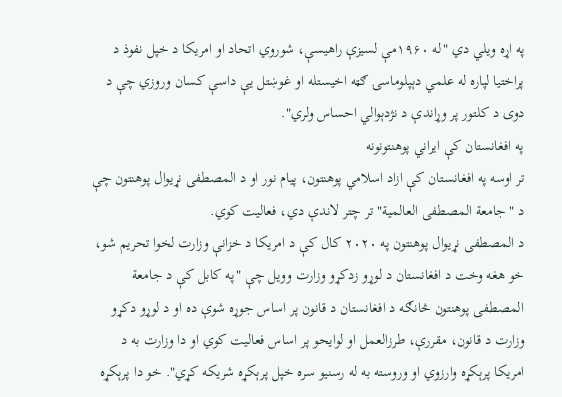په اړه ویلي دي "له ۱۹۶۰مې لسیزې راهیسې، شوروي اتحاد او امریکا د خپل نفوذ د پراختیا لپاره له علمي دېپلوماسۍ ګټه اخیستله او غوښتل یې داسې کسان وروزي چې د دوی د کلتور پر وړاندې د نژدېوالي احساس ولري".
په افغانستان کې ایراني پوهنتونونه
تر اوسه په افغانستان کې ازاد اسلامي پوهنتون، پیام نور او د المصطفی نړیوال پوهنتون چې د "جامعة المصطفی العالمیة" تر چتر لاندې دي، فعالیت کوي.
د المصطفی نړیوال پوهنتون په ۲۰۲۰ کال کې د امریکا د خزانې وزارت لخوا تحریم شو، خو هغه وخت د افغانستان د لوړو زدکړو وزارت وویل چې "په کابل کې د جامعة المصطفی پوهنتون څانګه د افغانستان د قانون پر اساس جوړه شوې ده او د لوړو دکړو وزارت د قانون، مقررې، طرزالعمل او لوایحو پر اساس فعالیت کوي او دا وزارت به د امریکا پرېکړه وارزوي او وروسته به له رسنیو سره خپل پرېکړه شریکه کړي". خو دا پرېکړه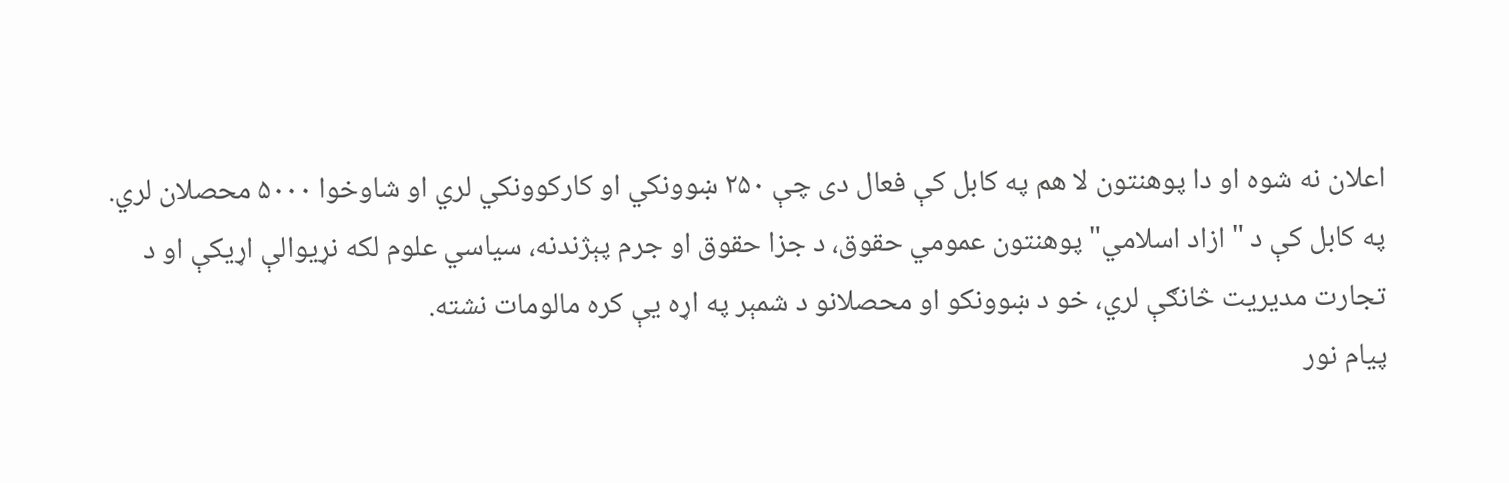اعلان نه شوه او دا پوهنتون لا هم په کابل کې فعال دی چې ۲۵۰ ښوونکي او کارکوونکي لري او شاوخوا ۵۰۰۰ محصلان لري.
په کابل کې د "ازاد اسلامي" پوهنتون عمومي حقوق، د جزا حقوق او جرم پېژندنه، سیاسي علوم لکه نړیوالې اړیکې او د تجارت مدیریت څانګې لري، خو د ښوونکو او محصلانو د شمېر په اړه یې کره مالومات نشته.
پیام نور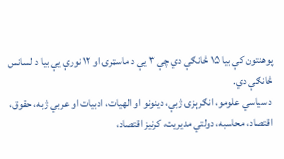پوهنتون کې بیا ۱۵ څانګې دي چې ۳ یې د ماسټرۍ او ۱۲ نورې یې بیا د لسانس څانګې دي.
د سیاسي علومو، انګرېزۍ ژبې، دینونو او الهیات، ادبیات او عربي ژبه، حقوق، اقتصاد، محاسبه، دولتي مدیریت، کرنیز اقتصاد،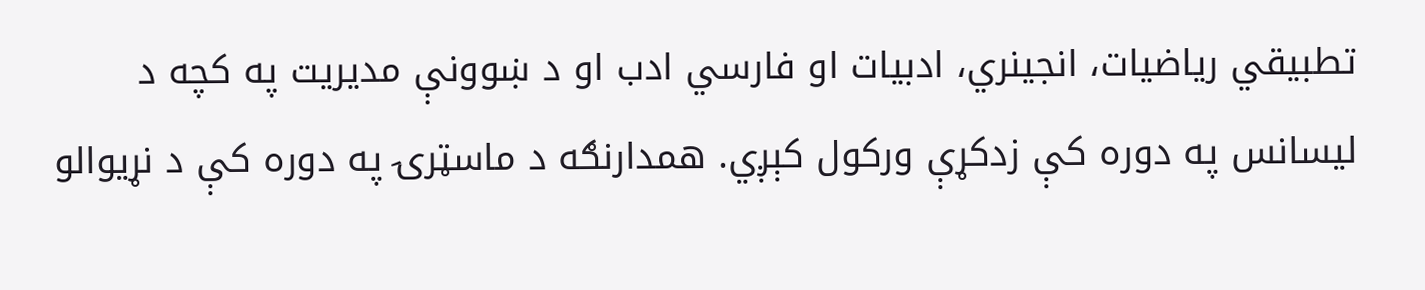تطبیقي ریاضیات، انجینري، ادبیات او فارسي ادب او د ښوونې مدیریت په کچه د لیسانس په دوره کې زدکړې ورکول کېږي. همدارنګه د ماسټرۍ په دوره کې د نړیوالو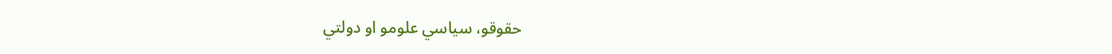حقوقو، سیاسي علومو او دولتي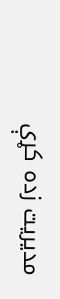مدیریت زده کړې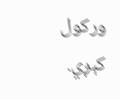ورکول کېږي.